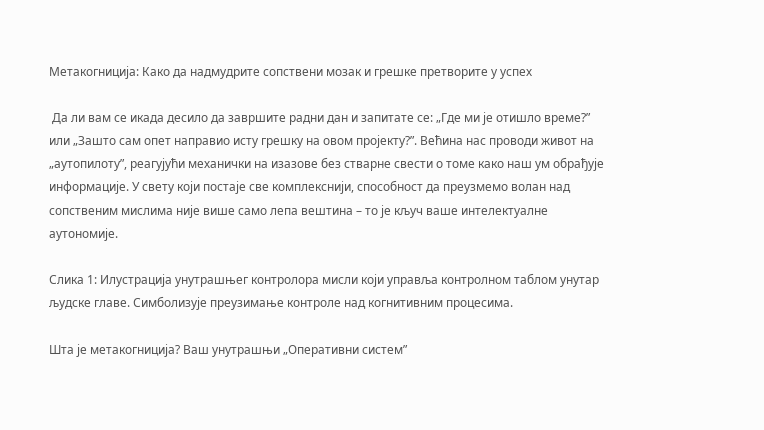Метакогниција: Како да надмудрите сопствени мозак и грешке претворите у успех

 Да ли вам се икада десило да завршите радни дан и запитате се: „Где ми је отишло време?” или „Зашто сам опет направио исту грешку на овом пројекту?”. Већина нас проводи живот на „аутопилоту”, реагујући механички на изазове без стварне свести о томе како наш ум обрађује информације. У свету који постаје све комплекснији, способност да преузмемо волан над сопственим мислима није више само лепа вештина – то је кључ ваше интелектуалне аутономије.

Слика 1: Илустрација унутрашњег контролора мисли који управља контролном таблом унутар људске главе. Симболизује преузимање контроле над когнитивним процесима.

Шта је метакогниција? Ваш унутрашњи „Оперативни систем”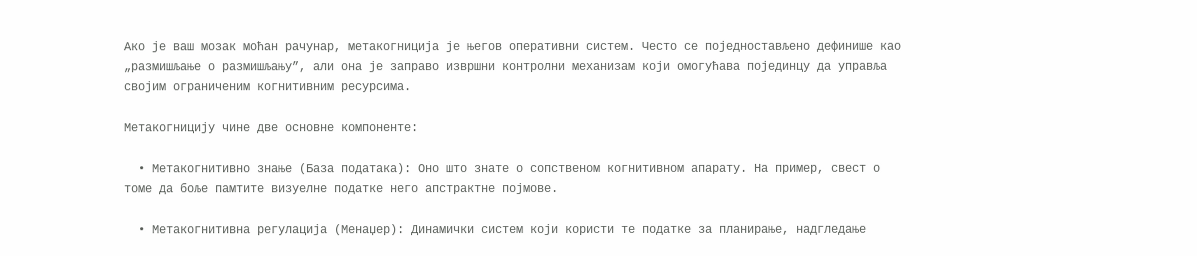Ако је ваш мозак моћан рачунар, метакогниција је његов оперативни систем. Често се поједностављено дефинише као „размишљање о размишљању”, али она је заправо извршни контролни механизам који омогућава појединцу да управља својим ограниченим когнитивним ресурсима.

Метакогницију чине две основне компоненте:

  • Метакогнитивно знање (База података): Оно што знате о сопственом когнитивном апарату. На пример, свест о томе да боље памтите визуелне податке него апстрактне појмове.

  • Метакогнитивна регулација (Менаџер): Динамички систем који користи те податке за планирање, надгледање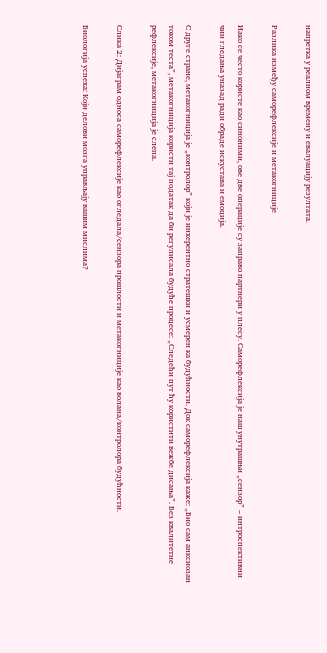напретка у реалном времену и евалуацију резултата.

Разлика између саморефлексије и метакогниције

Иако се често користе као синоними, ове две операције су заправо партнери у плесу. Саморефлексија је наш унутрашњи „сензор” – интроспективни чин гледања уназад ради обраде искустава и емоција.

С друге стране, метакогниција је „контролор” који је инхерентно стратешки и усмерен ка будућности. Док саморефлексија каже: „Био сам анксиозан током теста”, метакогниција користи тај податак да би регулисала будуће процесе: „Следећи пут ћу користити вежбе дисања”. Без квалитетне рефлексије, метакогниција је слепа.

Слика 2: Дијаграм односа саморефлексије као огледала/сензора прошлости и метакогниције као волана/контролора будућности.

Биологија успеха: Који делови мозга управљају вашим мислима?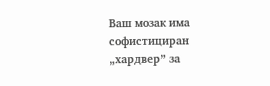Ваш мозак има софистициран „хардвер” за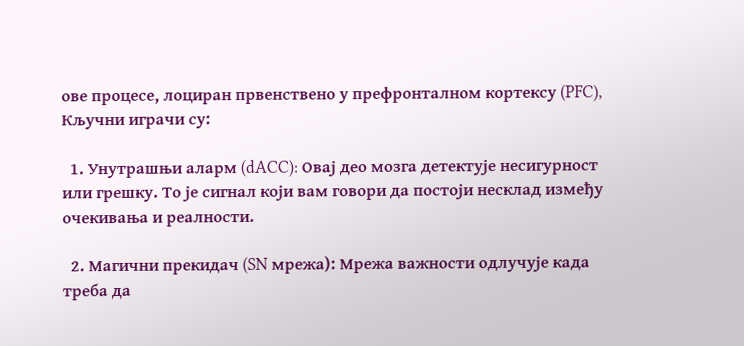ове процесе, лоциран првенствено у префронталном кортексу (PFC), Кључни играчи су:

  1. Унутрашњи аларм (dACC): Овај део мозга детектује несигурност или грешку. То је сигнал који вам говори да постоји несклад између очекивања и реалности.

  2. Магични прекидач (SN мрежа): Мрежа важности одлучује када треба да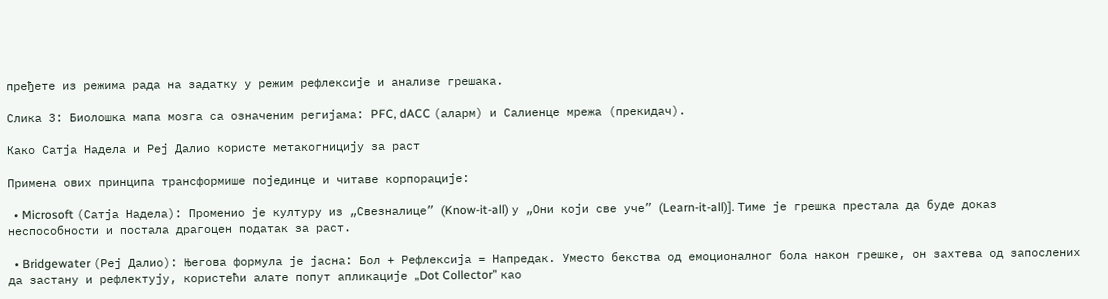пређете из режима рада на задатку у режим рефлексије и анализе грешака.

Слика 3: Биолошка мапа мозга са означеним регијама: PFC, dACC (аларм) и Салиенце мрежа (прекидач).

Како Сатја Надела и Реј Далио користе метакогницију за раст

Примена ових принципа трансформише појединце и читаве корпорације:

  • Microsoft (Сатја Надела): Променио је културу из „Свезналице” (Know-it-all) у „Они који све уче” (Learn-it-all)]. Тиме је грешка престала да буде доказ неспособности и постала драгоцен податак за раст.

  • Bridgewater (Реј Далио): Његова формула је јасна: Бол + Рефлексија = Напредак. Уместо бекства од емоционалног бола након грешке, он захтева од запослених да застану и рефлектују, користећи алате попут апликације „Dot Collector” као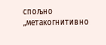спољно „метакогнитивно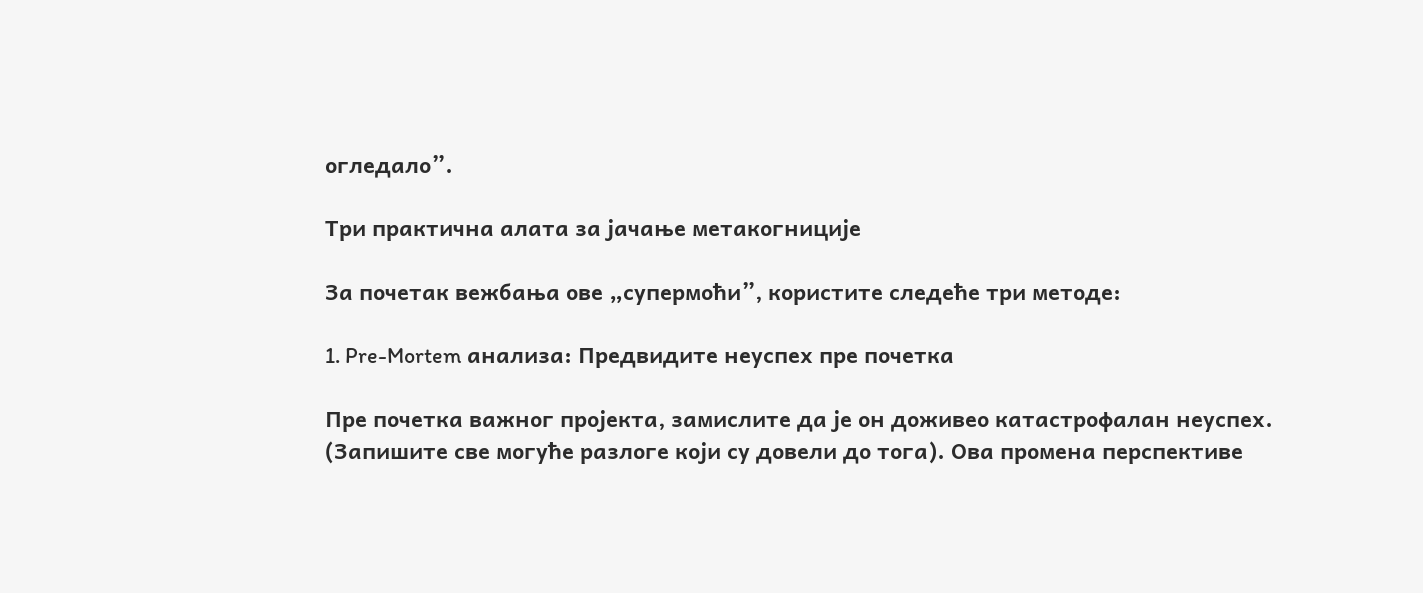огледало”.

Три практична алата за јачање метакогниције

За почетак вежбања ове „супермоћи”, користите следеће три методе:

1. Pre-Mortem анализа: Предвидите неуспех пре почетка

Пре почетка важног пројекта, замислите да је он доживео катастрофалан неуспех. (Запишите све могуће разлоге који су довели до тога). Ова промена перспективе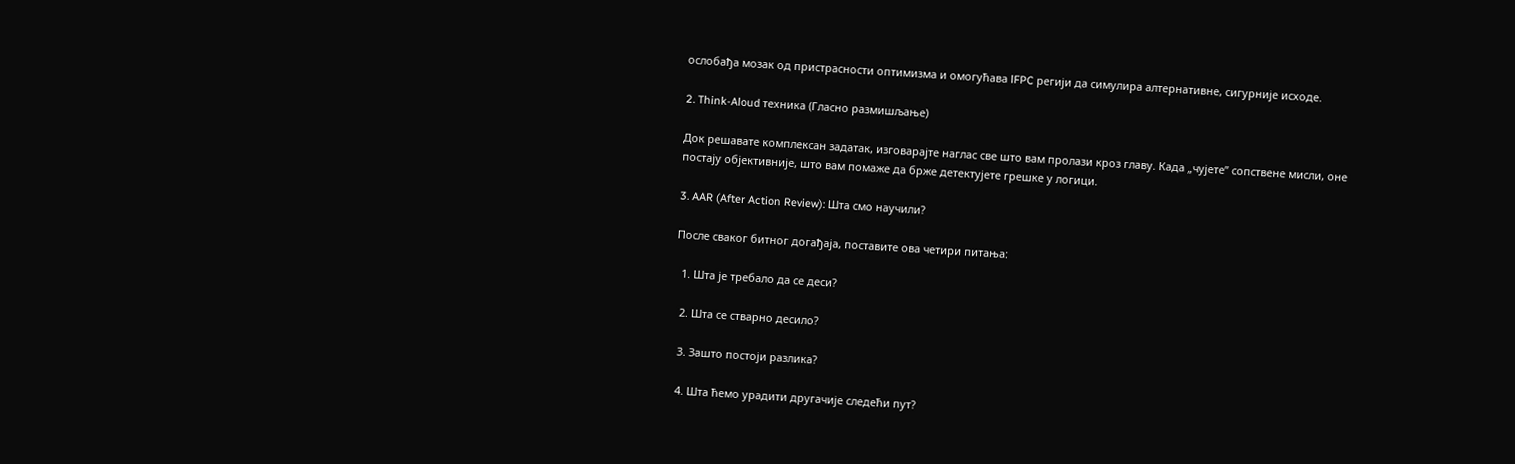ослобађа мозак од пристрасности оптимизма и омогућава lFPC регији да симулира алтернативне, сигурније исходе.

2. Think-Aloud техника (Гласно размишљање)

Док решавате комплексан задатак, изговарајте наглас све што вам пролази кроз главу. Када „чујете” сопствене мисли, оне постају објективније, што вам помаже да брже детектујете грешке у логици.

3. AAR (After Action Review): Шта смо научили?

После сваког битног догађаја, поставите ова четири питања:

  1. Шта је требало да се деси?

  2. Шта се стварно десило?

  3. Зашто постоји разлика?

  4. Шта ћемо урадити другачије следећи пут?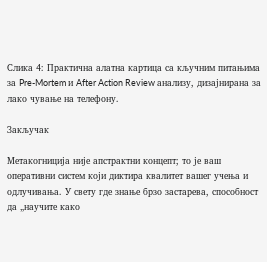Слика 4: Практична алатна картица са кључним питањима за Pre-Mortem и After Action Review анализу, дизајнирана за лако чување на телефону.

Закључак

Метакогниција није апстрактни концепт; то је ваш оперативни систем који диктира квалитет вашег учења и одлучивања. У свету где знање брзо застарева, способност да „научите како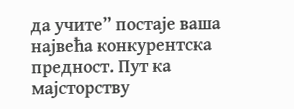да учите” постаје ваша највећа конкурентска предност. Пут ка мајсторству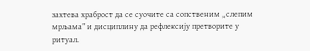захтева храброст да се суочите са сопственим „слепим мрљама” и дисциплину да рефлексију претворите у ритуал.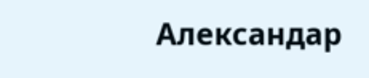Александар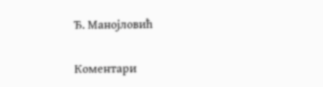Ђ. Манојловић

Коментари